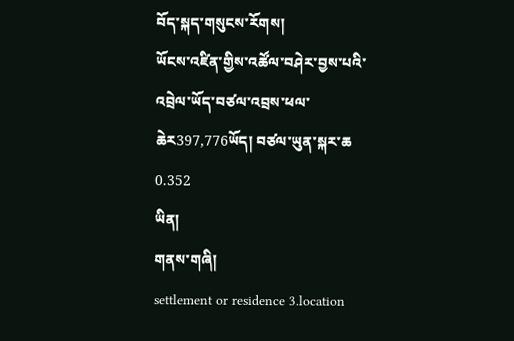བོད་སྐད་གསུངས་རོགས།
ཡོངས་འཛིན་གྱིས་འཚོལ་བཤེར་བྱས་པའི་འབྲེལ་ཡོད་བཙལ་འབྲས་ཕལ་ཆེར397,776ཡོད། བཙལ་ཡུན་སྐར་ཆ 0.352
ཡིན།
གནས་གཞི།
settlement or residence 3.location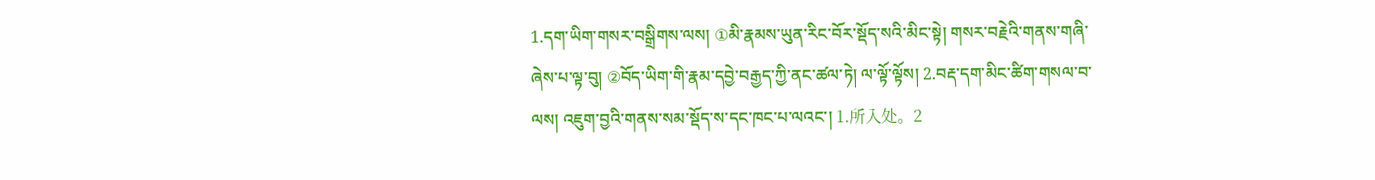1.དག་ཡིག་གསར་བསྒྲིགས་ལས། ①མི་རྣམས་ཡུན་རིང་བོར་སྡོད་སའི་མིང་སྟེ། གསར་བརྗེའི་གནས་གཞི་ཞེས་པ་ལྟ་བུ། ②བོད་ཡིག་གི་རྣམ་དབྱེ་བརྒྱད་ཀྱི་ནང་ཚལ་ཏེ། ལ་ལྟོ་ལྟོས། 2.བརྡ་དག་མིང་ཚིག་གསལ་བ་ལས། འཇུག་བྱའི་གནས་སམ་སྡོད་ས་དང་ཁང་པ་ལའང་། 1.所入处。2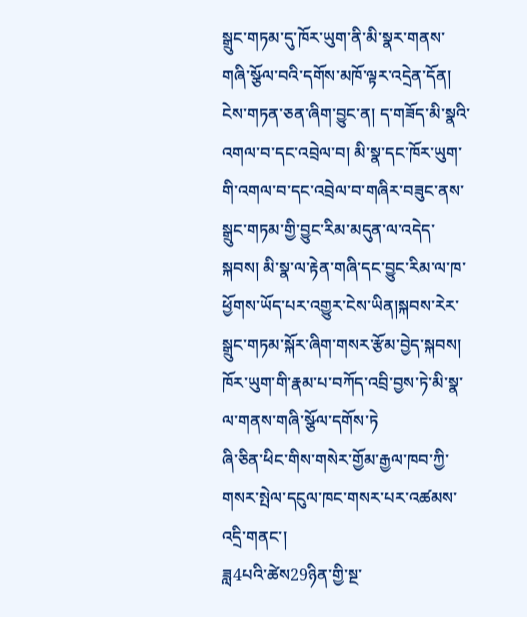སྒྲུང་གཏམ་དུ་ཁོར་ཡུག་ནི་མི་སྣར་གནས་གཞི་སྩོལ་བའི་དགོས་མཁོ་ལྟར་འདྲེན་དོན།
ངེས་གཏན་ཅན་ཞིག་བྱུང་ན། ད་གཟོད་མི་སྣའི་འགལ་བ་དང་འབྲེལ་བ། མི་སྣ་དང་ཁོར་ཡུག་གི་འགལ་བ་དང་འབྲེལ་བ་གཞིར་བཟུང་ནས་སྒྲུང་གཏམ་གྱི་བྱུང་རིམ་མདུན་ལ་འདེད་སྐབས། མི་སྣ་ལ་རྟེན་གཞི་དང་བྱུང་རིམ་ལ་ཁ་ཕྱོགས་ཡོད་པར་འགྱུར་ངེས་ཡིན།སྐབས་རེར་སྒྲུང་གཏམ་སྐོར་ཞིག་གསར་རྩོམ་བྱེད་སྐབས། ཁོར་ཡུག་གི་རྣམ་པ་བཀོད་འབྲི་བྱས་ཏེ་མི་སྣ་ལ་གནས་གཞི་སྩོལ་དགོས་ཏེ
ཞི་ཅིན་ཕིང་གིས་གསེར་གྱོམ་རྒྱལ་ཁབ་ཀྱི་གསར་སྤེལ་དངུལ་ཁང་གསར་པར་འཚམས་འདྲི་གནང་།
ཟླ4པའི་ཚེས29ཉིན་གྱི་སྔ་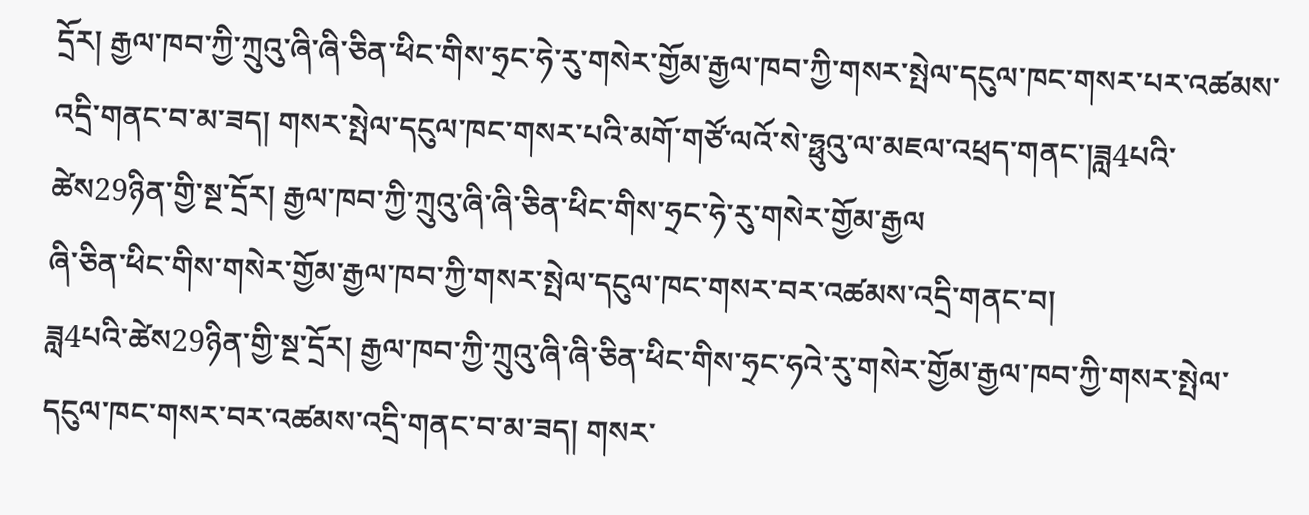དྲོར། རྒྱལ་ཁབ་ཀྱི་ཀྲུའུ་ཞི་ཞི་ཅིན་ཕིང་གིས་ཧྲང་ཧེ་རུ་གསེར་གྱོམ་རྒྱལ་ཁབ་ཀྱི་གསར་སྤེལ་དངུལ་ཁང་གསར་པར་འཚམས་འདྲི་གནང་བ་མ་ཟད། གསར་སྤེལ་དངུལ་ཁང་གསར་པའི་མགོ་གཙོ་ལའོ་སེ་ཧྥུའུ་ལ་མཇལ་འཕྲད་གནང་།ཟླ4པའི་ཚེས29ཉིན་གྱི་སྔ་དྲོར། རྒྱལ་ཁབ་ཀྱི་ཀྲུའུ་ཞི་ཞི་ཅིན་ཕིང་གིས་ཧྲང་ཧེ་རུ་གསེར་གྱོམ་རྒྱལ
ཞི་ཅིན་ཕིང་གིས་གསེར་གྱོམ་རྒྱལ་ཁབ་ཀྱི་གསར་སྤེལ་དངུལ་ཁང་གསར་བར་འཚམས་འདྲི་གནང་བ།
ཟླ4པའི་ཚེས29ཉིན་གྱི་སྔ་དྲོར། རྒྱལ་ཁབ་ཀྱི་ཀྲུའུ་ཞི་ཞི་ཅིན་ཕིང་གིས་ཧྲང་ཧའེ་རུ་གསེར་གྱོམ་རྒྱལ་ཁབ་ཀྱི་གསར་སྤེལ་དངུལ་ཁང་གསར་བར་འཚམས་འདྲི་གནང་བ་མ་ཟད། གསར་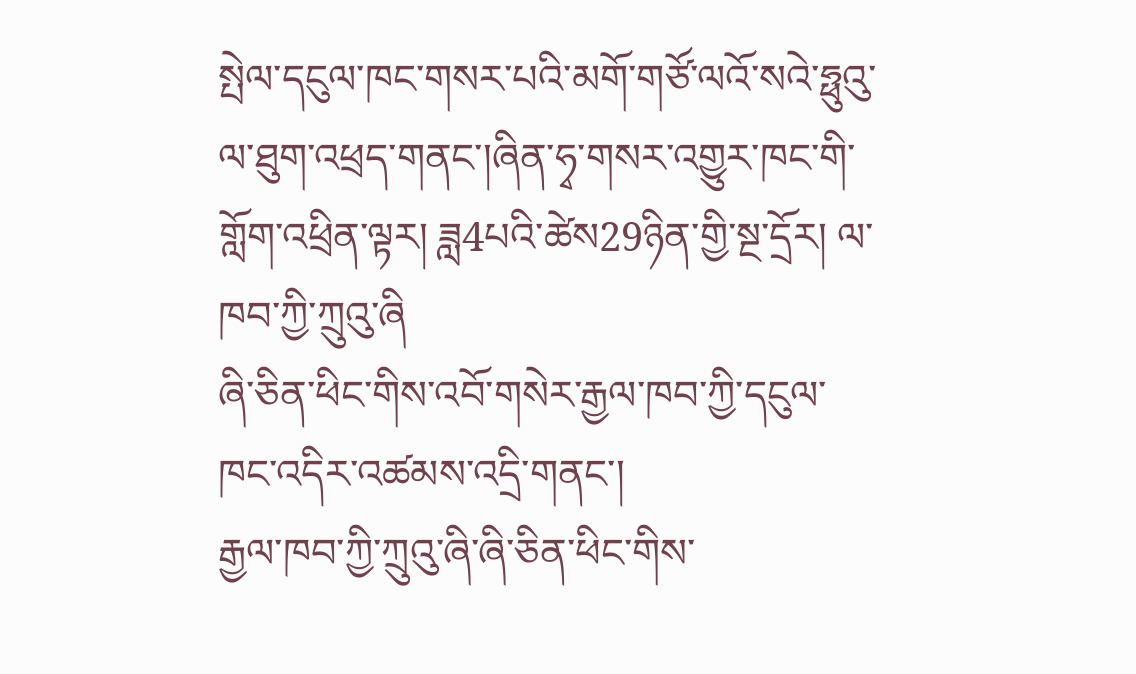སྤེལ་དངུལ་ཁང་གསར་པའི་མགོ་གཙོ་ལའོ་སའེ་ཧྥུའུ་ལ་ཐུག་འཕྲད་གནང་།ཞིན་ཧྭ་གསར་འགྱུར་ཁང་གི་གློག་འཕྲིན་ལྟར། ཟླ4པའི་ཚེས29ཉིན་གྱི་སྔ་དྲོར། ལ་ཁབ་ཀྱི་ཀྲུའུ་ཞི
ཞི་ཅིན་ཕིང་གིས་འབོ་གསེར་རྒྱལ་ཁབ་ཀྱི་དངུལ་ཁང་འདིར་འཚམས་འདྲི་གནང་།
རྒྱལ་ཁབ་ཀྱི་ཀྲུའུ་ཞི་ཞི་ཅིན་ཕིང་གིས་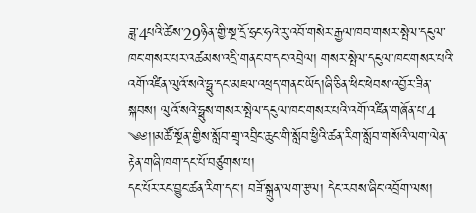ཟླ་4པའི་ཚེས་29ཉིན་གྱི་སྔ་དྲོ་ཧྲང་ཧའེ་རུ་འབོ་གསེར་རྒྱལ་ཁབ་གསར་སྤེལ་དངུལ་ཁང་གསར་པར་འཚམས་འདྲི་གནང་བ་དང་འབྲེལ། གསར་སྤེལ་དངུལ་ཁང་གསར་པའི་འགོ་འཛིན་ལུའོ་སའེ་ཧྥུ་དང་མཇལ་འཕྲད་གནང་ཡོད།ཞི་ཅིན་ཕིང་ཕེབས་འབྱོར་ཟིན་སྐབས། ལུའོ་སའེ་ཧྥུས་གསར་སྤེལ་དངུལ་ཁང་གསར་པའི་འགོ་འཛིན་གཞོན་པ་4
༄༅།།མཚོ་སྔོན་གྱིས་སློབ་གྲྭ་འབྲིང་ཆུང་གི་སློབ་ཕྱིའི་ཚན་རིག་སློབ་གསོའི་ལག་ལེན་རྟེན་གཞི་ཁག་དང་པོ་བཙུགས་པ།
དང་པོར་རང་བྱུང་ཚན་རིག་དང་། བཟོ་སྐྲུན་ལག་རྩལ། དེང་རབས་ཞིང་འབྲོག་ལས།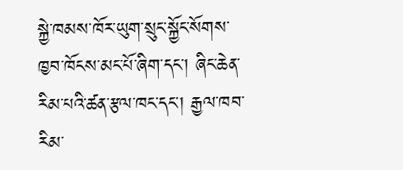སྐྱེ་ཁམས་ཁོར་ཡུག་སྲུང་སྐྱོང་སོགས་ཁྱབ་ཁོངས་མང་པོ་ཞིག་དང་། ཞིང་ཆེན་རིམ་པའི་ཚན་རྩལ་ཁང་དང་། རྒྱལ་ཁབ་རིམ་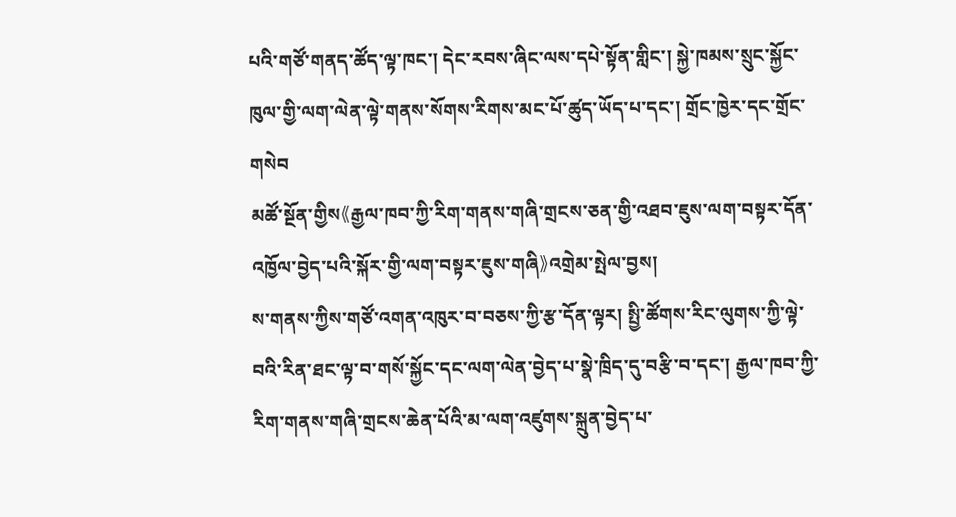པའི་གཙོ་གནད་ཚོད་ལྟ་ཁང་། དེང་རབས་ཞིང་ལས་དཔེ་སྟོན་གླིང་། སྐྱེ་ཁམས་སྲུང་སྐྱོང་ཁུལ་གྱི་ལག་ལེན་ལྟེ་གནས་སོགས་རིགས་མང་པོ་ཚུད་ཡོད་པ་དང་། གྲོང་ཁྱེར་དང་གྲོང་གསེབ
མཚོ་སྔོན་གྱིས《རྒྱལ་ཁབ་ཀྱི་རིག་གནས་གཞི་གྲངས་ཅན་གྱི་འཐབ་ཇུས་ལག་བསྟར་དོན་འཁྱོལ་བྱེད་པའི་སྐོར་གྱི་ལག་བསྟར་ཇུས་གཞི》འགྲེམ་སྤེལ་བྱས།
ས་གནས་ཀྱིས་གཙོ་འགན་འཁུར་བ་བཅས་ཀྱི་རྩ་དོན་ལྟར། སྤྱི་ཚོགས་རིང་ལུགས་ཀྱི་ལྟེ་བའི་རིན་ཐང་ལྟ་བ་གསོ་སྐྱོང་དང་ལག་ལེན་བྱེད་པ་སྣེ་ཁྲིད་དུ་བརྩི་བ་དང་། རྒྱལ་ཁབ་ཀྱི་རིག་གནས་གཞི་གྲངས་ཆེན་པོའི་མ་ལག་འཛུགས་སྐྲུན་བྱེད་པ་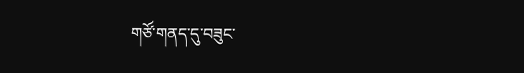གཙོ་གནད་དུ་བཟུང་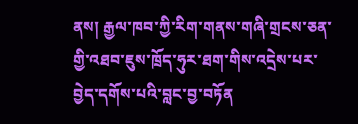ནས། རྒྱལ་ཁབ་ཀྱི་རིག་གནས་གཞི་གྲངས་ཅན་གྱི་འཐབ་ཇུས་ཁྲོད་ཧུར་ཐག་གིས་འདྲེས་པར་བྱེད་དགོས་པའི་བླང་བྱ་བཏོན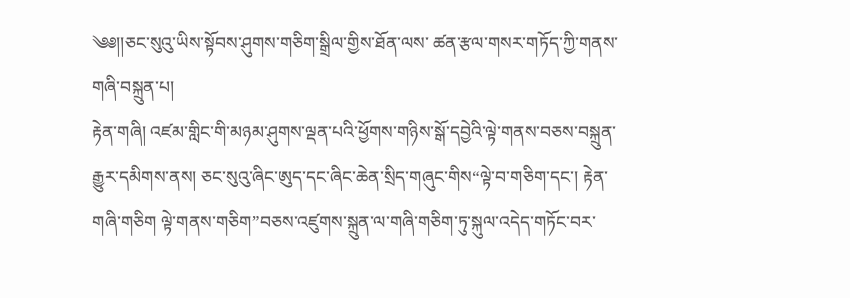༄༅།།ཅང་སུའུ་ཡིས་སྟོབས་ཤུགས་གཅིག་སྒྲིལ་གྱིས་ཐོན་ལས་ ཚན་རྩལ་གསར་གཏོད་ཀྱི་གནས་གཞི་བསྐྲུན་པ།
རྟེན་གཞི། འཛམ་གླིང་གི་མཉམ་ཤུགས་ལྡན་པའི་ཕྱོགས་གཉིས་སྒོ་དབྱེའི་ལྟེ་གནས་བཅས་བསྐྲུན་རྒྱུར་དམིགས་ནས། ཅང་སུའུ་ཞིང་ཨུད་དང་ཞིང་ཆེན་སྲིད་གཞུང་གིས“ལྟེ་བ་གཅིག་དང་། རྟེན་གཞི་གཅིག ལྟེ་གནས་གཅིག”བཅས་འཛུགས་སྐྲུན་ལ་གཞི་གཅིག་ཏུ་སྐུལ་འདེད་གཏོང་བར་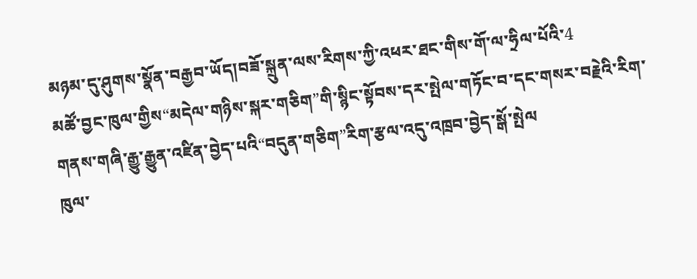མཉམ་དུ་ཤུགས་སྣོན་བརྒྱབ་ཡོད།བཟོ་སྐྲུན་ལས་རིགས་ཀྱི་འཕར་ཐང་གིས་གོ་ལ་ཧྲིལ་པོའི་4
མཚོ་བྱང་ཁུལ་གྱིས“མདེལ་གཉིས་སྐར་གཅིག”གི་སྙིང་སྟོབས་དར་སྤེལ་གཏོང་བ་དང་གསར་བརྗེའི་རིག་གནས་གཞི་རྒྱུ་རྒྱུན་འཛིན་བྱེད་པའི“བདུན་གཅིག”རིག་རྩལ་འདུ་འཁྲབ་བྱེད་སྒོ་སྤེལ
ཁུལ་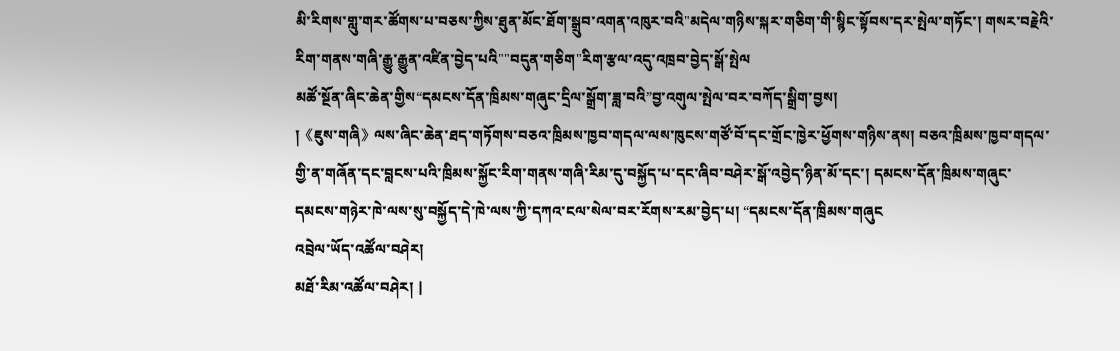མི་རིགས་གླུ་གར་ཚོགས་པ་བཅས་ཀྱིས་ཐུན་མོང་ཐོག་སྒྲུབ་འགན་འཁུར་བའི"མདེལ་གཉིས་སྐར་གཅིག་གི་སྙིང་སྟོབས་དར་སྤེལ་གཏོང་། གསར་བརྗེའི་རིག་གནས་གཞི་རྒྱུ་རྒྱུན་འཛིན་བྱེད་པའི""བདུན་གཅིག"རིག་རྩལ་འདུ་འཁྲབ་བྱེད་སྒོ་སྤེལ
མཚོ་སྔོན་ཞིང་ཆེན་གྱིས“དམངས་དོན་ཁྲིམས་གཞུང་དྲིལ་སྒྲོག་ཟླ་བའི”བྱ་འགུལ་སྤེལ་བར་བཀོད་སྒྲིག་བྱས།
།《ཇུས་གཞི》ལས་ཞིང་ཆེན་ཐད་གཏོགས་བཅའ་ཁྲིམས་ཁྱབ་གདལ་ལས་ཁུངས་གཙོ་བོ་དང་གྲོང་ཁྱེར་ཕྱོགས་གཉིས་ནས། བཅའ་ཁྲིམས་ཁྱབ་གདལ་གྱི་ན་གཞོན་དང་བླངས་པའི་ཁྲིམས་སྐྱོང་རིག་གནས་གཞི་རིམ་དུ་བསྐྱོད་པ་དང་ཞིབ་བཤེར་སྒོ་འབྱེད་ཉིན་མོ་དང་། དམངས་དོན་ཁྲིམས་གཞུང་དམངས་གཉེར་ཁེ་ལས་སུ་བསྐྱོད་དེ་ཁེ་ལས་ཀྱི་དཀའ་ངལ་སེལ་བར་རོགས་རམ་བྱེད་པ། “དམངས་དོན་ཁྲིམས་གཞུང
འབྲེལ་ཡོད་འཚོལ་བཤེར།
མཐོ་རིམ་འཚོལ་བཤེར། |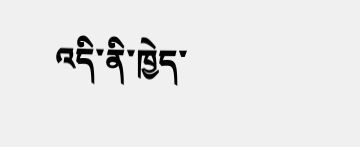འདི་ནི་ཁྱེད་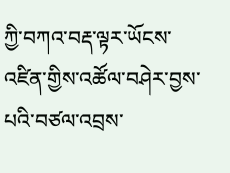ཀྱི་བཀའ་བརྡ་ལྟར་ཡོངས་འཛིན་གྱིས་འཚོལ་བཤེར་བྱས་པའི་བཙལ་འབྲས་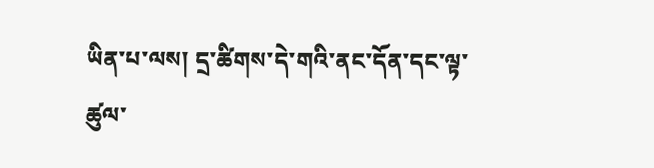ཡིན་པ་ལས། དྲ་ཚིགས་དེ་གའི་ནང་དོན་དང་ལྟ་ཚུལ་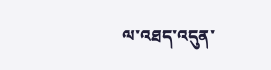ལ་འཐད་འདུན་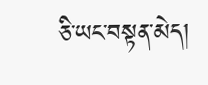ཅི་ཡང་བསྟན་མེད།